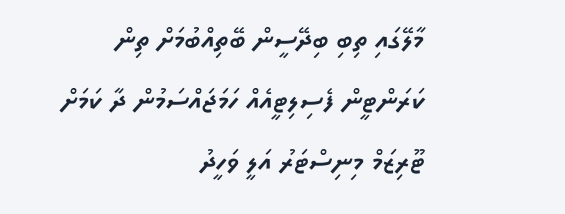މާލޭގައި ތިބި ބިދޭސީން ބޭތިއްބުމަށް ތިން ކަރަންޓީން ފެސިލިޓީއެއް ހަމަޖައްސަމުން ދާ ކަމަށް ޓޫރިޒަމް މިނިސްޓަރު އަލީ ވަހީދު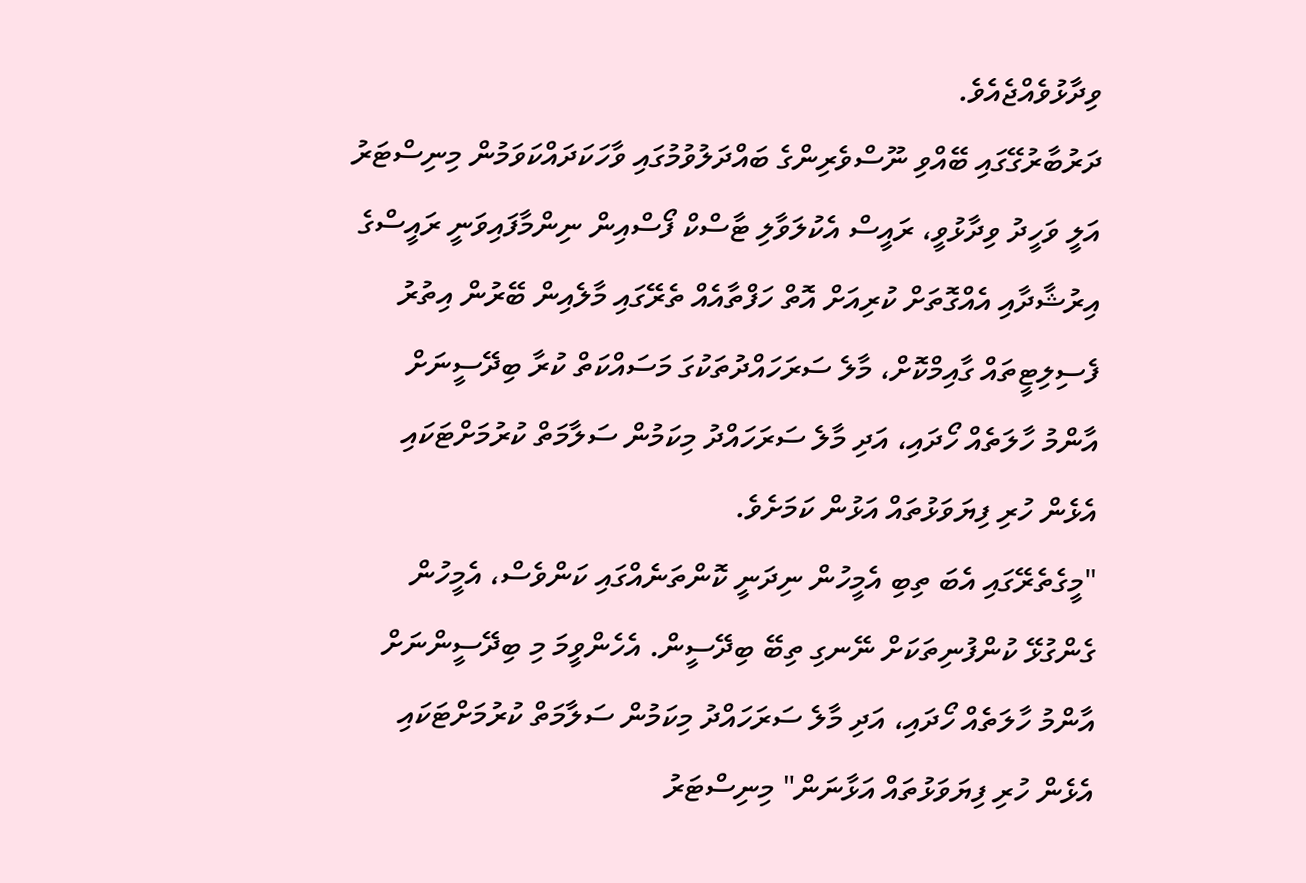ވިދާޅުވެއްޖެއެވެ.
ދަރުބާރުގޭގައި ބޭއްވި ނޫސްވެރިންގެ ބައްދަލުވުމުގައި ވާހަކަދައްކަވަމުން މިނިސްޓަރު އަލީ ވަހީދު ވިދާޅުވީ، ރައީސް އެކުލަވާލި ޓާސްކް ފޯސްއިން ނިންމާފައިވަނީ ރައީސްގެ އިރުޝާދާއި އެއްގޮތަށް ކުރިއަށް އޮތް ހަފްތާއެއް ތެރޭގައި މާލެއިން ބޭރުން އިތުރު ފެސިލިޓީތައް ގާއިމްކޮށް، މާލެ ސަރަހައްދުތަކުގަ މަސައްކަތް ކުރާ ބިދޭސީނަށް އާންމު ހާލަތެއް ހޯދައި، އަދި މާލެ ސަރަހައްދު މިކަމުން ސަލާމަތް ކުރުމަށްޓަކައި އެޅެން ހުރި ފިޔަވަޅުތައް އަޅުން ކަމަށެވެ.
"މީގެތެރޭގައި އެބަ ތިބި އެމީހުން ނިދަނީ ކޮންތަނެއްގައި ކަންވެސް، އެމީހުން ގެންގުޅޭ ކުންފުނިތަކަށް ނޭނގި ތިބޭ ބިދޭސީން. އެހެންވީމަ މި ބިދޭސީންނަށް އާންމު ހާލަތެއް ހޯދައި، އަދި މާލެ ސަރަހައްދު މިކަމުން ސަލާމަތް ކުރުމަށްޓަކައި އެޅެން ހުރި ފިޔަވަޅުތައް އަޅާނަން" މިނިސްޓަރު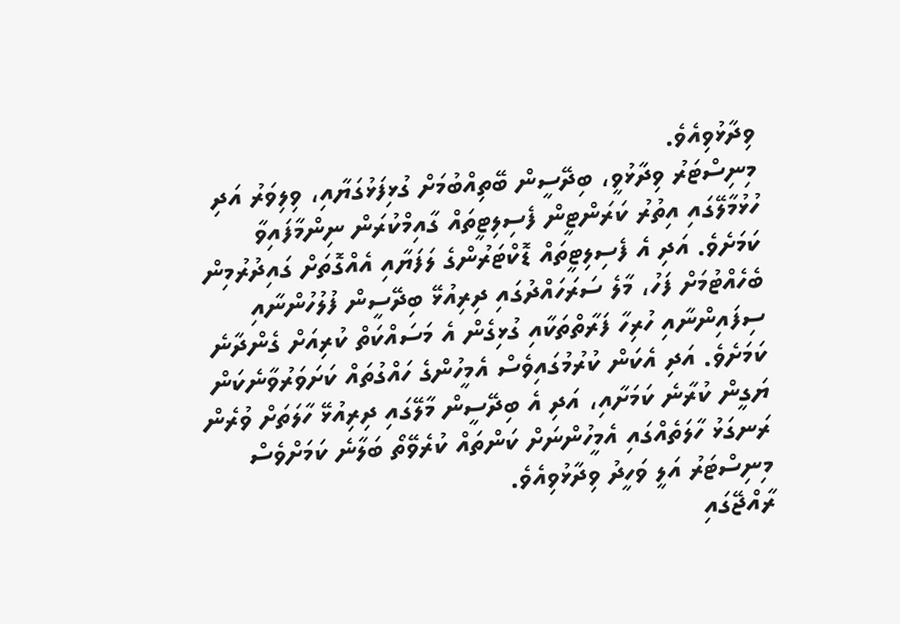ވިދާޅުވިއެވެ.
މިނިސްޓަރު ވިދާޅުވީ، ބިދޭސީން ބޭތިއްބުމަށް ގުޅިފަޅުގަޔާއި، ވިލިވަރު އަދި ހުޅުމާލޭގައި އިތުރު ކަރަންޓީން ފެސިލިޓީތައް ގާއިމްކުރަން ނިންމާފައިވާ ކަމަށެވެ. އަދި އެ ފެސިލިޓީތައް ޑޮކްޓަރުންގެ ލަފަޔާއި އެއްގޮތަށް ގައިދުރުމިން ބެހެއްޓުމަށް ފަހު، މާލެ ސަރަހައްދުގައި ދިރިއުޅޭ ބިދޭސީން ފުލުހުންނާއި ސިފައިންނާއި ހުރިހާ ފަރާތްތަކާއި ގުޅިގެން އެ މަސައްކަތް ކުރިއަށް ގެންދާނެ ކަމަށެވެ. އަދި އެކަން ކުރުމުގައިވެސް އެމީހުންގެ ހައްގުތައް ކަށަވަރުވާނެކަން ޔަގީން ކުރާނެ ކަމަށާއި، އަދި އެ ބިދޭސީން މާލޭގައި ދިރިއުޅޭ ހާލަތަށް ވުރެން ރަނގަޅު ހާލަތެއްގައި އެމީހުންނަށް ކަންތައް ކުރެވޭތޯ ބަލާނެ ކަމަށްވެސް މިނިސްޓަރު އަލީ ވަހީދު ވިދާޅުވިއެވެ.
ރާއްޖޭގައި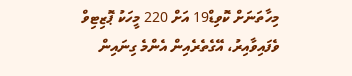މިހާތަނަށް ކޮވިޑް19 އަށް 220 މީހަކު ޕޮޒިޓިވް ވެފައިވާއިރު، އޭގެތެރެއިން އެންމެ ގިނައިން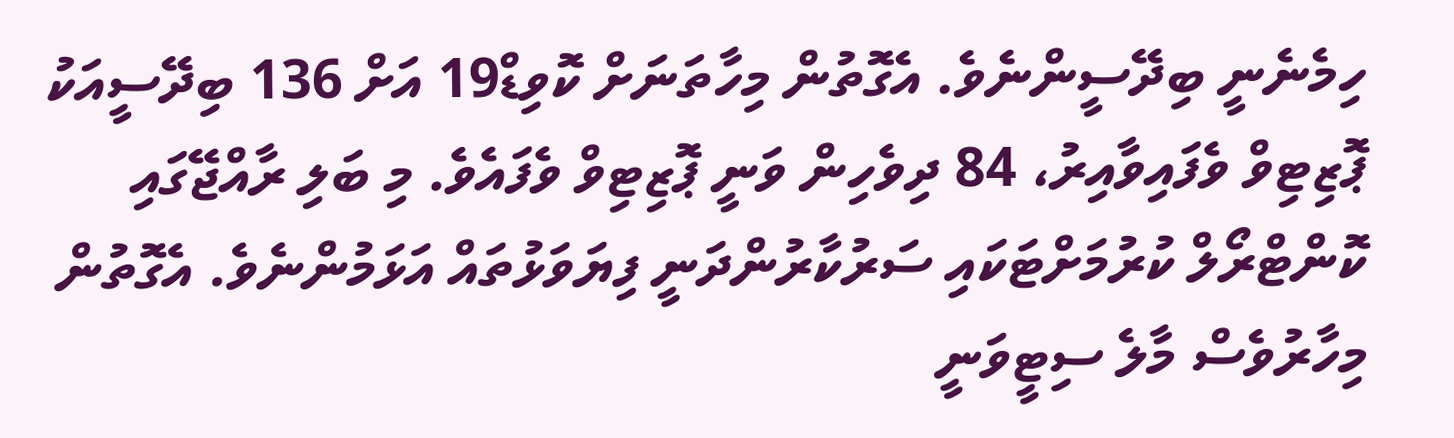ހިމެނެނީ ބިދޭސީންނެވެ. އެގޮތުން މިހާތަނަށް ކޮވިޑް19 އަށް 136 ބިދޭސީއަކު ޕޮޒިޓިވް ވެފައިވާއިރު، 84 ދިވެހިން ވަނީ ޕޮޒިޓިވް ވެފައެވެ. މި ބަލި ރާއްޖޭގައި ކޮންޓްރޯލް ކުރުމަށްޓަކައި ސަރުކާރުންދަނީ ފިޔަވަޅުތައް އަޅަމުންނެވެ. އެގޮތުން މިހާރުވެސް މާލެ ސިޓީވަނީ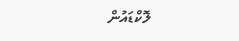ލޮކްޑައުން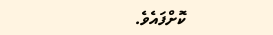ކޮށްފައެވެ.